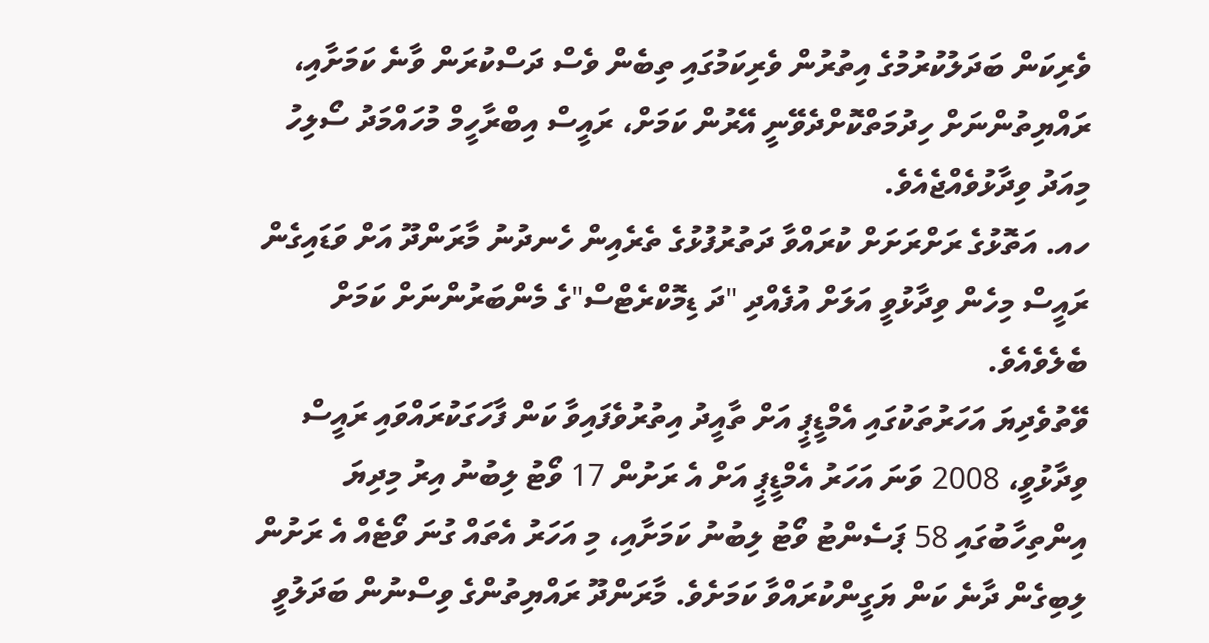ވެރިކަން ބަދަލުކުރުމުގެ އިތުރުން ވެރިކަމުގައި ތިބެން ވެސް ދަސްކުރަން ވާނެ ކަމަށާއި، ރައްޔިތުންނަށް ހިދުމަތްކޮށްދެވޭނީ އޭރުން ކަމަށް، ރައީސް އިބްރާހީމް މުހައްމަދު ސޯލިހު މިއަދު ވިދާޅުވެއްޖެއެވެ.
ހއ. އަތޮޅުގެ ރަށްރަށަށް ކުރައްވާ ދަތުރުފުޅުގެ ތެރެއިން ހެނދުނު މާރަންދޫ އަށް ވަޑައިގެން ރައީސް މިހެން ވިދާޅުވީ އަލަށް އުފެއްދި "ދަ ޑިމޮކްރެޓްސް"ގެ މެންބަރުންނަށް ކަމަށް ބެލެވެއެވެ.
ވޭތުވެދިޔަ އަހަރުތަކުގައި އެމްޑީޕީ އަށް ތާއީދު އިތުރުވެފައިވާ ކަން ފާހަގަކުރައްވައި ރައީސް ވިދާޅުވީ، 2008 ވަނަ އަހަރު އެމްޑީޕީ އަށް އެ ރަށުން 17 ވޯޓު ލިބުނު އިރު މިދިޔަ އިންތިހާބުގައި 58 ޕަސެންޓު ވޯޓު ލިބުނު ކަމަށާއި، މި އަހަރު އެތައް ގުނަ ވޯޓެއް އެ ރަށުން ލިބިގެން ދާނެ ކަން ޔަގީންކުރައްވާ ކަމަށެވެ. މާރަންދޫ ރައްޔިތުންގެ ވިސްނުން ބަދަލުވީ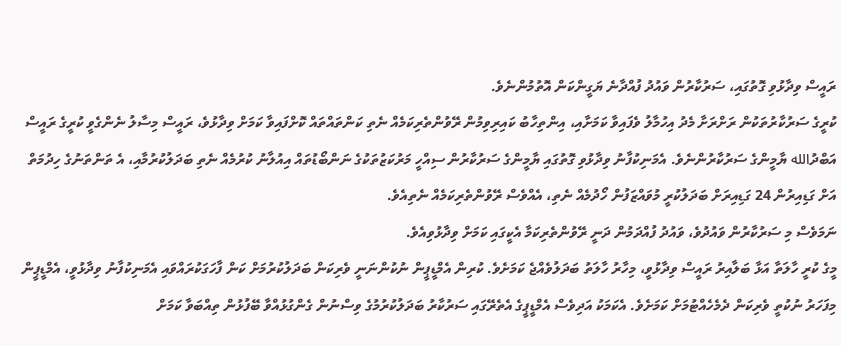ރައީސް ވިދާޅުވި ގޮތުގައި، ސަރުކާރުން ވައުދު ފުއްދާނެ ޔަގީންކަން އޮތުމުންނެވެ.
ކުރީގެ ސަރުކާރުތަކުން ރަށްރަށާ މެދު އިހުމާލު ވެފައިވާ ކަމަށާއި، އިންތިހާބު ކައިރިވިމުން ރޭވުންތެރިކަމެއް ނެތި ކަންތައްތައް ކޮށްފައިވާ ކަމަށް ވިދާޅުވެ، ރައީސް މިސާލު ނެންގެވީ ކުރީގެ ރައީސް އަބްދުالله ޔާމީންގެ ސަރުކާރުންނެވެ. އެމަނިކުފާނު ވިދާޅުވި ގޮތުގައި ޔާމީންގެ ސަރުކާރުން ސިއްހީ މަރުކަޒުތަކުގެ ނަންބޯޑުތައް އިއުލާނު ކުރުމެއް ނެތި ބަދަލުކުރުމާއި، އެ ތަންތަނުގެ ހިދުމަތް އަށް ގަޑިއިރުން 24 ގަޑިއިރަށް ބަދަލުކުރީ މުވައްޒަފުން ހޯދުމެއް ނެތި، އެއްވެސް ރޭވުންތެރިކަމެއް ނެތިއެވެ.
ނަމަވެސް މި ސަރުކާރުން ވައުދުވެ، ވައުދު ފުއްދަމުން ދަނީ ރޭވުންތެރިކަމާ އެކީގައި ކަމަށް ވިދާޅުވިއެވެ.
މީގެ ކުރީ ހާލަތާ އަޅާ ބަލާއިރު ރައީސް ވިދާޅުވީ، މިހާރު ހާލަތު ބަދަލުވެއްޖެ ކަމަށެވެ. ކުރިން އެމްޑީޕީން ނުކުންނަނީ ވެރިކަން ބަދަލުކުރުމަށް ކަން ފާހަގަކުރައްވައި އެމަނިކުފާނު ވިދާޅުވީ، އެމްޑީޕީން މިފަހަރު ނުކުތީ ވެރިކަން ދެމެހެއްޓުމަށް ކަމަށެވެ. އެކަމަކު އަދިވެސް އެމްޑީޕީގެ އެތެރޭގައި ސަރުކާރު ބަދަލުކުރުމުގެ ވިސްނުން ގެންގުޅުއްވާ ބޭފުޅުން ތިއްބަވާ ކަމަށް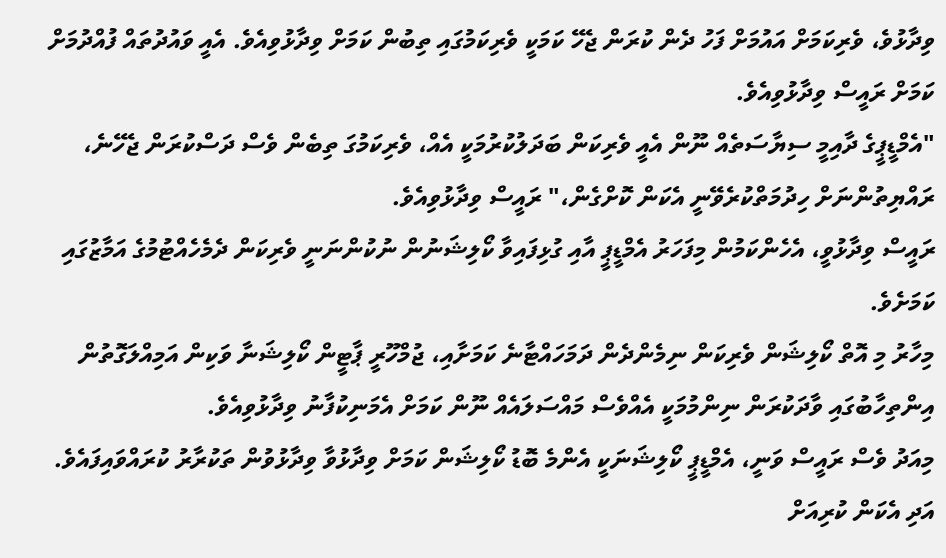ވިދާޅުވެ، ވެރިކަމަށް އައުމަށް ފަހު ދެން ކުރަން ޖެހޭ ކަމަކީ ވެރިކަމުގައި ތިބުން ކަމަށް ވިދާޅުވިއެވެ. އެއީ ވައުދުތައް ފުއްދުމަށް ކަމަށް ރައީސް ވިދާޅުވިއެވެ.
"އެމްޑީޕީގެ ދާއިމީ ސިޔާސަތެއް ނޫން އެއީ ވެރިކަން ބަދަލުކުރުމަކީ އެއް، ވެރިކަމުގަ ތިބެން ވެސް ދަސްކުރަން ޖެހޭނެ، ރައްޔިތުންނަށް ހިދުމަތްކުރެވޭނީ އެކަން ކޮށްގެން،" ރައީސް ވިދާޅުވިއެވެ.
ރައީސް ވިދާޅުވީ، އެހެންކަމުން މިފަހަރު އެމްޑީޕީ އާއި ގުޅިފައިވާ ކޯލިޝަނުން ނުކުންނަނީ ވެރިކަން ދެމެހެއްޓުމުގެ އަމާޒުގައި ކަމަށެވެ.
މިހާރު މި އޮތް ކޯލިޝަން ވެރިކަން ނިމެންދެން ދަމަހައްޓާނެ ކަމަށާއި، ޖުމްހޫރީ ޕާޓީން ކޯލިޝަނާ ވަކިން އަމިއްލަގޮތުން އިންތިހާބުގައި ވާދަކުރަން ނިންމުމަކީ އެއްވެސް މައްސަލައެއް ނޫން ކަމަށް އެމަނިކުފާނު ވިދާޅުވިއެވެ.
މިއަދު ވެސް ރައީސް ވަނީ، އެމްޑީޕީ ކޯލިޝަނަކީ އެންމެ ބޮޑު ކޯލިޝަން ކަމަށް ވިދާޅުވާ ވިދާޅުވުން ތަކުރާރު ކުރައްވައިފައެވެ. އަދި އެކަން ކުރިއަށް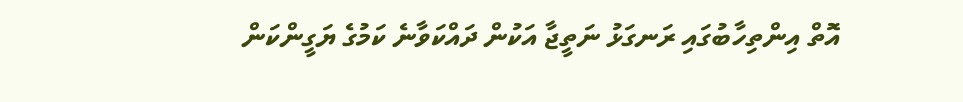އޮތް އިންތިހާބުގައި ރަނގަޅު ނަތީޖާ އަކުން ދައްކަވާނެ ކަމުގެ ޔަގީންކަން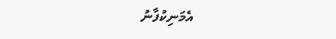އެމަނިކުފާނު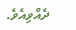ދެއްވިއެވެ.